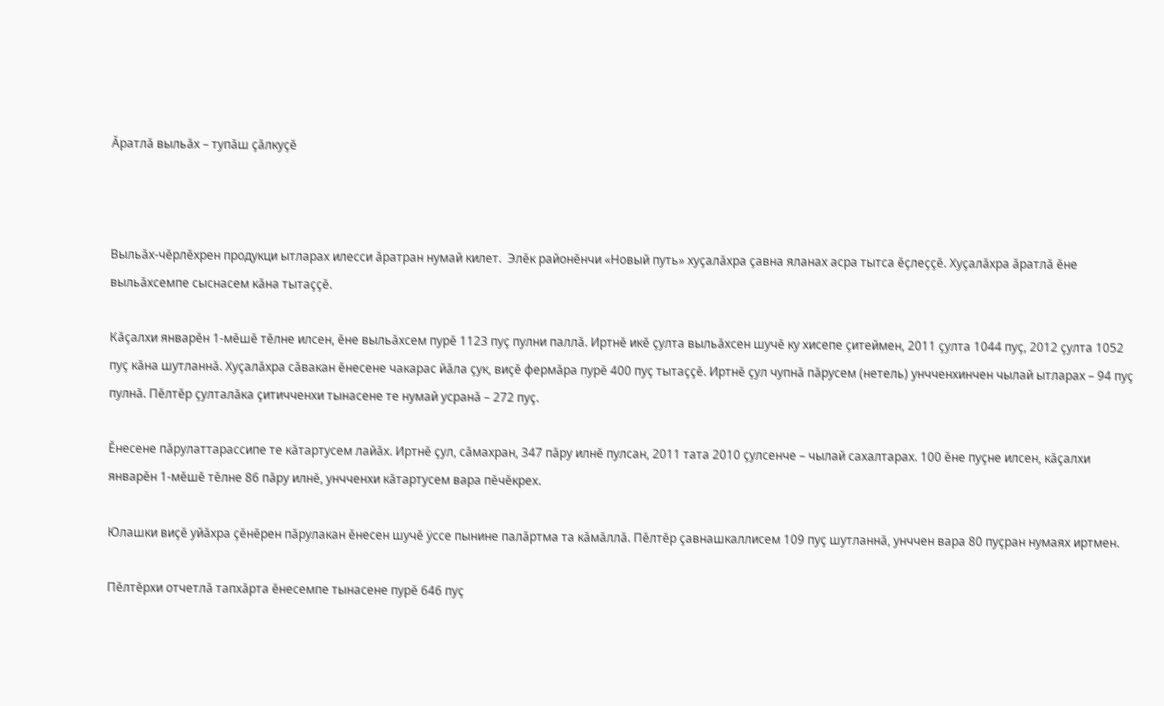Ăратлă выльăх – тупăш çăлкуçĕ



Выльăх-чĕрлĕхрен продукци ытларах илесси ăратран нумай килет.  Элĕк районĕнчи «Новый путь» хуçалăхра çавна яланах асра тытса ĕçлеççĕ. Хуçалăхра ăратлă ĕне выльăхсемпе сыснасем кăна тытаççĕ.

Кăçалхи январĕн 1-мĕшĕ тĕлне илсен, ĕне выльăхсем пурĕ 1123 пуç пулни паллă. Иртнĕ икĕ çулта выльăхсен шучĕ ку хисепе çитеймен, 2011 çулта 1044 пуç, 2012 çулта 1052 пуç кăна шутланнă. Хуçалăхра сăвакан ĕнесене чакарас йăла çук, виçĕ фермăра пурĕ 400 пуç тытаççĕ. Иртнĕ çул чупнă пăрусем (нетель) унчченхинчен чылай ытларах – 94 пуç пулнă. Пĕлтĕр çулталăка çитичченхи тынасене те нумай усранă – 272 пуç.

Ĕнесене пăрулаттарассипе те кăтартусем лайăх. Иртнĕ çул, сăмахран, 347 пăру илнĕ пулсан, 2011 тата 2010 çулсенче – чылай сахалтарах. 100 ĕне пуçне илсен, кăçалхи январĕн 1-мĕшĕ тĕлне 86 пăру илнĕ, унчченхи кăтартусем вара пĕчĕкрех.

Юлашки виçĕ уйăхра çĕнĕрен пăрулакан ĕнесен шучĕ ÿссе пынине палăртма та кăмăллă. Пĕлтĕр çавнашкаллисем 109 пуç шутланнă, унччен вара 80 пуçран нумаях иртмен.

Пĕлтĕрхи отчетлă тапхăрта ĕнесемпе тынасене пурĕ 646 пуç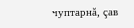чуптарнă, çав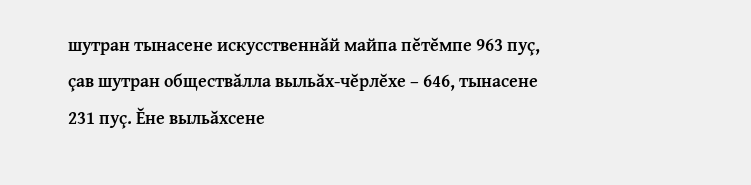шутран тынасене искусственнăй майпа пĕтĕмпе 963 пуç, çав шутран обществăлла выльăх-чĕрлĕхе – 646, тынасене 231 пуç. Ĕне выльăхсене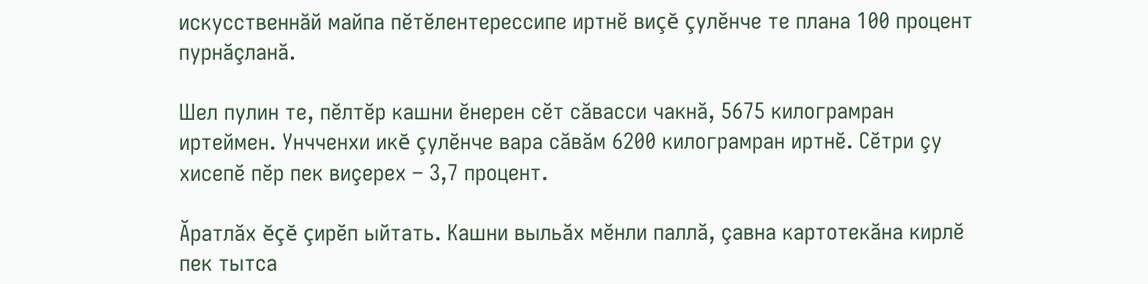искусственнăй майпа пĕтĕлентерессипе иртнĕ виçĕ çулĕнче те плана 100 процент пурнăçланă.

Шел пулин те, пĕлтĕр кашни ĕнерен сĕт сăвасси чакнă, 5675 килограмран иртеймен. Унчченхи икĕ çулĕнче вара сăвăм 6200 килограмран иртнĕ. Сĕтри çу хисепĕ пĕр пек виçерех – 3,7 процент.

Ăратлăх ĕçĕ çирĕп ыйтать. Кашни выльăх мĕнли паллă, çавна картотекăна кирлĕ пек тытса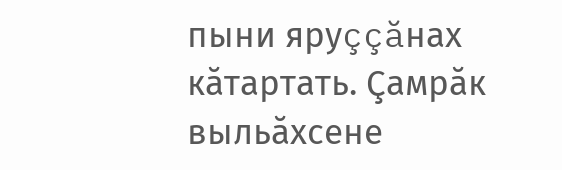пыни яруççăнах кăтартать. Çамрăк выльăхсене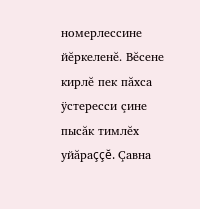номерлессине йĕркеленĕ. Вĕсене кирлĕ пек пăхса ÿстересси çине пысăк тимлĕх уйăраççĕ. Çавна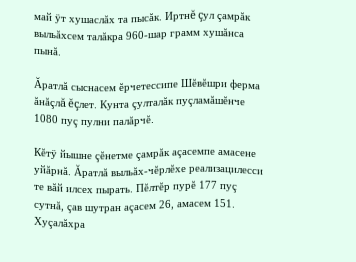май ÿт хушаслăх та пысăк. Иртнĕ çул çамрăк выльăхсем талăкра 960-шар грамм хушăнса пынă.

Ăратлă сыснасем ĕрчетессипе Шĕвĕшри ферма ăнăçлă ĕçлет. Кунта çулталăк пуçламăшĕнче 1080 пуç пулни палăрчĕ.

Кĕтÿ йышне çĕнетме çамрăк аçасемпе амасене уйăрнă. Ăратлă выльăх-чĕрлĕхе реализацилесси те вăй илсех пырать. Пĕлтĕр пурĕ 177 пуç сутнă, çав шутран аçасем 26, амасем 151. Хуçалăхра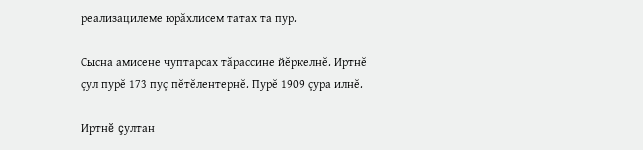реализацилеме юрăхлисем татах та пур.

Сысна амисене чуптарсах тăрассине йĕркелнĕ. Иртнĕ çул пурĕ 173 пуç пĕтĕлентернĕ. Пурĕ 1909 çура илнĕ.

Иртнĕ çултан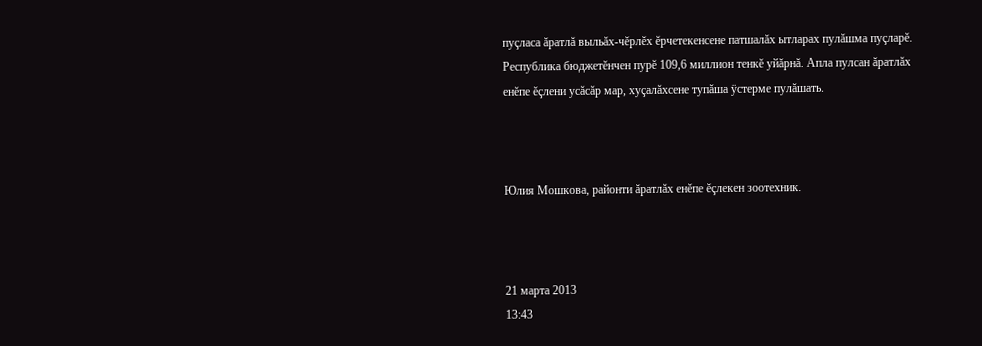пуçласа ăратлă выльăх-чĕрлĕх ĕрчетекенсене патшалăх ытларах пулăшма пуçларĕ. Республика бюджетĕнчен пурĕ 109,6 миллион тенкĕ уйăрнă. Апла пулсан ăратлăх енĕпе ĕçлени усăсăр мар, хуçалăхсене тупăша ÿстерме пулăшать.



Юлия Мошкова, районти ăратлăх енĕпе ĕçлекен зоотехник.



21 марта 2013
13:43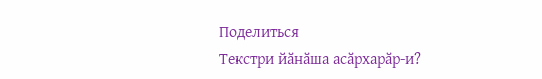Поделиться
Текстри йӑнӑша асӑрхарӑр-и?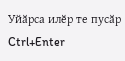Уйӑрса илӗр те пусӑр Ctrl+Enter